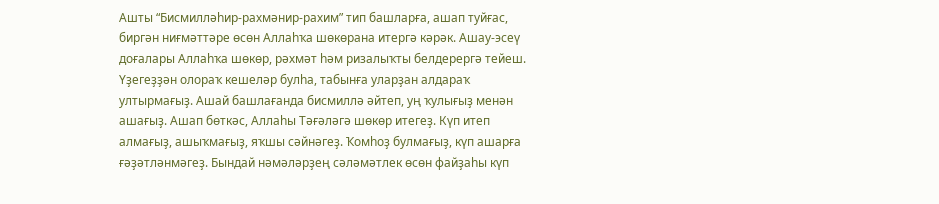Ашты “Бисмилләһир-рахмәнир-рахим” тип башларға, ашап туйғас, биргән ниғмәттәре өсөн Аллаһҡа шөкөрана итергә кәрәк. Ашау-эсеү доғалары Аллаһҡа шөкөр, рәхмәт һәм ризалыҡты белдерергә тейеш. Үҙегеҙҙән олораҡ кешеләр булһа, табынға уларҙан алдараҡ ултырмағыҙ. Ашай башлағанда бисмиллә әйтеп, уң ҡулығыҙ менән ашағыҙ. Ашап бөткәс, Аллаһы Тәғәләгә шөкөр итегеҙ. Күп итеп алмағыҙ, ашыҡмағыҙ, яҡшы сәйнәгеҙ. Ҡомһоҙ булмағыҙ, күп ашарға ғәҙәтләнмәгеҙ. Бындай нәмәләрҙең сәләмәтлек өсөн файҙаһы күп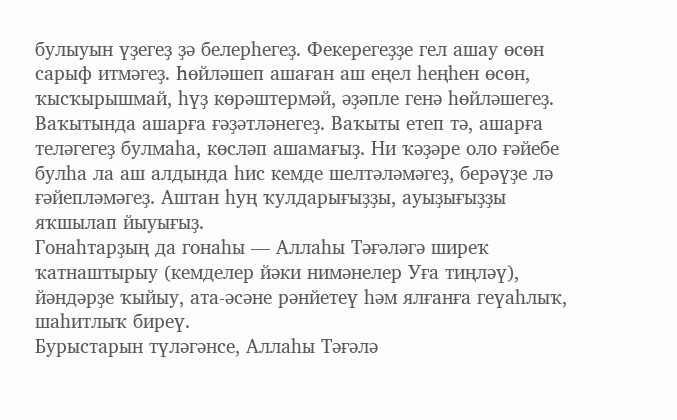булыуын үҙегеҙ ҙә белерһегеҙ. Фекерегеҙҙе гел ашау өсөн сарыф итмәгеҙ. Һөйләшеп ашаған аш еңел һеңһен өсөн, ҡысҡырышмай, һүҙ көрәштермәй, әҙәпле генә һөйләшегеҙ. Ваҡытында ашарға ғәҙәтләнегеҙ. Ваҡыты етеп тә, ашарға теләгегеҙ булмаһа, көсләп ашамағыҙ. Ни ҡәҙәре оло ғәйебе булһа ла аш алдында һис кемде шелтәләмәгеҙ, берәүҙе лә ғәйепләмәгеҙ. Аштан һуң ҡулдарығыҙҙы, ауыҙығыҙҙы яҡшылап йыуығыҙ.
Гонаһтарҙың да гонаһы — Аллаһы Тәғәләгә ширеҡ ҡатнаштырыу (кемделер йәки нимәнелер Уға тиңләү), йәндәрҙе ҡыйыу, ата-әсәне рәнйетеү һәм ялғанға геүаһлыҡ, шаһитлыҡ биреү.
Бурыстарын түләгәнсе, Аллаһы Тәғәлә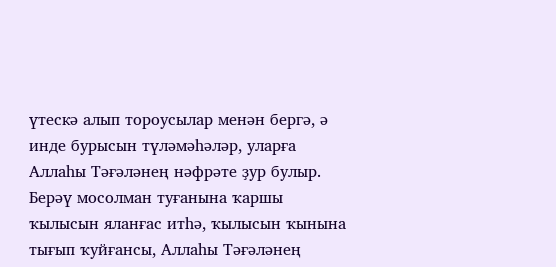үтескә алып тороусылар менән бергә, ә инде бурысын түләмәһәләр, уларға Аллаһы Тәғәләнең нәфрәте ҙур булыр.
Берәү мосолман туғанына ҡаршы ҡылысын яланғас итһә, ҡылысын ҡынына тығып ҡуйғансы, Аллаһы Тәғәләнең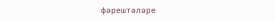фәрештәләре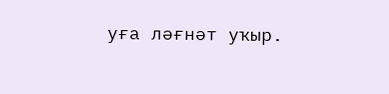уға ләғнәт уҡыр.